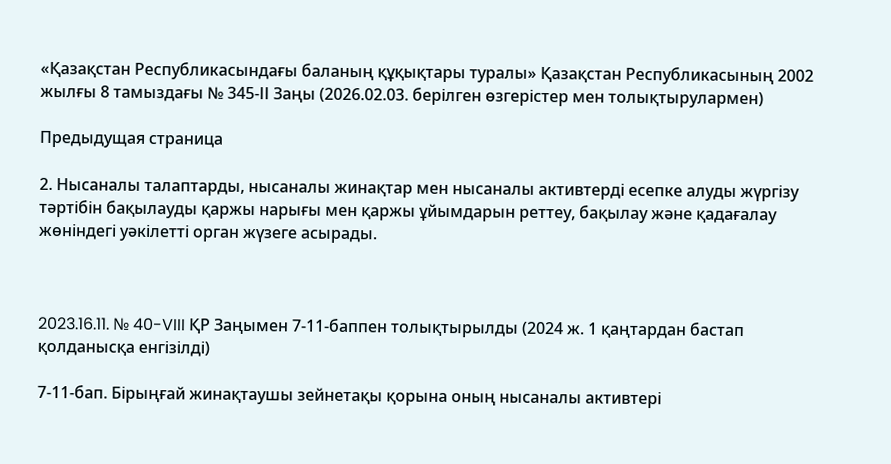«Қазақстан Республикасындағы баланың құқықтары туралы» Қазақстан Республикасының 2002 жылғы 8 тамыздағы № 345-ІІ Заңы (2026.02.03. берілген өзгерістер мен толықтырулармен)

Предыдущая страница

2. Нысаналы талаптарды, нысаналы жинақтар мен нысаналы активтерді есепке алуды жүргізу тәртібін бақылауды қаржы нарығы мен қаржы ұйымдарын реттеу, бақылау және қадағалау жөніндегі уәкілетті орган жүзеге асырады.



2023.16.11. № 40-VIII ҚР Заңымен 7-11-баппен толықтырылды (2024 ж. 1 қаңтардан бастап қолданысқа енгізілді)

7-11-бап. Бірыңғай жинақтаушы зейнетақы қорына оның нысаналы активтері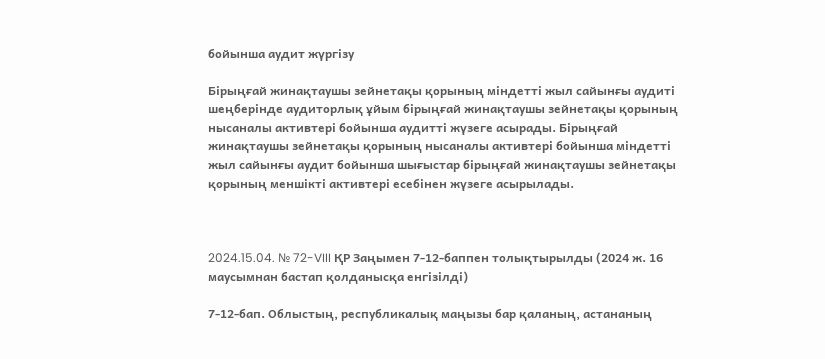бойынша аудит жүргізу

Бірыңғай жинақтаушы зейнетақы қорының міндетті жыл сайынғы аудиті шеңберінде аудиторлық ұйым бірыңғай жинақтаушы зейнетақы қорының нысаналы активтері бойынша аудитті жүзеге асырады. Бірыңғай жинақтаушы зейнетақы қорының нысаналы активтері бойынша міндетті жыл сайынғы аудит бойынша шығыстар бірыңғай жинақтаушы зейнетақы қорының меншікті активтері есебінен жүзеге асырылады.



2024.15.04. № 72-VIII ҚР Заңымен 7-12-баппен толықтырылды (2024 ж. 16 маусымнан бастап қолданысқа енгізілді)

7-12-бап. Облыстың, республикалық маңызы бар қаланың, астананың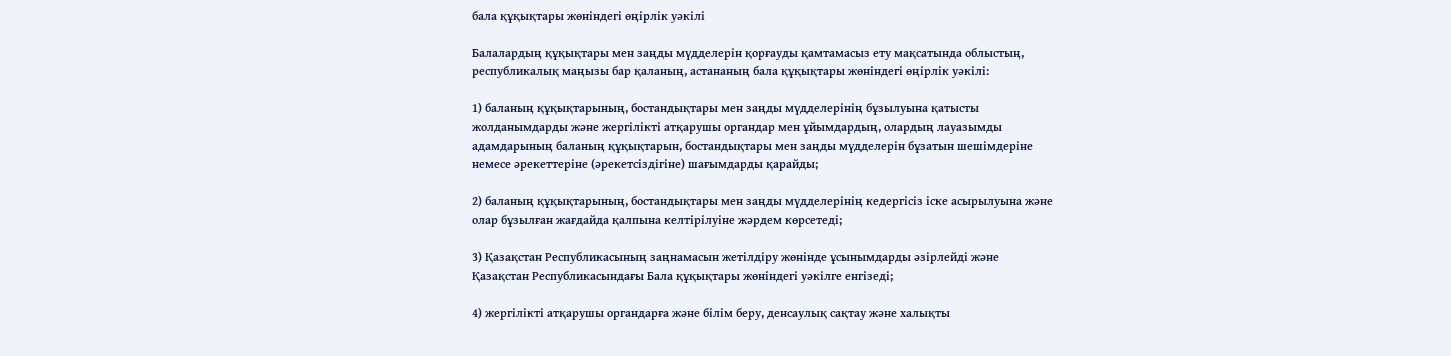бала құқықтары жөніндегі өңірлік уәкілі

Балалардың құқықтары мен заңды мүдделерін қорғауды қамтамасыз ету мақсатында облыстың, республикалық маңызы бар қаланың, астананың бала құқықтары жөніндегі өңірлік уәкілі:

1) баланың құқықтарының, бостандықтары мен заңды мүдделерінің бұзылуына қатысты жолданымдарды және жергілікті атқарушы органдар мен ұйымдардың, олардың лауазымды адамдарының баланың құқықтарын, бостандықтары мен заңды мүдделерін бұзатын шешімдеріне немесе әрекеттеріне (әрекетсіздігіне) шағымдарды қарайды;

2) баланың құқықтарының, бостандықтары мен заңды мүдделерінің кедергісіз іске асырылуына және олар бұзылған жағдайда қалпына келтірілуіне жәрдем көрсетеді;

3) Қазақстан Республикасының заңнамасын жетілдіру жөнінде ұсынымдарды әзірлейді және Қазақстан Республикасындағы Бала құқықтары жөніндегі уәкілге енгізеді;

4) жергілікті атқарушы органдарға және білім беру, денсаулық сақтау және халықты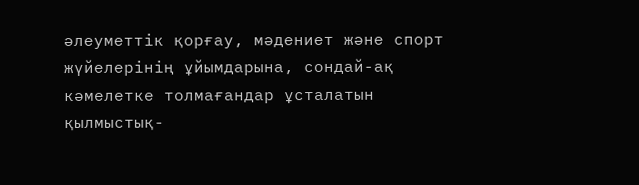әлеуметтік қорғау, мәдениет және спорт жүйелерінің ұйымдарына, сондай-ақ кәмелетке толмағандар ұсталатын қылмыстық-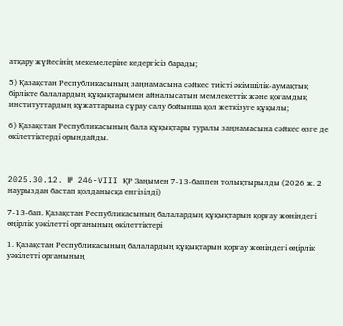атқару жүйесінің мекемелеріне кедергісіз барады;

5) Қазақстан Республикасының заңнамасына сәйкес тиісті әкімшілік-аумақтық бірлікте балалардың құқықтарымен айналысатын мемлекеттік және қоғамдық институттардың құжаттарына сұрау салу бойынша қол жеткізуге құқылы;

6) Қазақстан Республикасының бала құқықтары туралы заңнамасына сәйкес өзге де өкілеттіктерді орындайды.



2025.30.12. № 246-VIII ҚР Заңымен 7-13-баппен толықтырылды (2026 ж. 2 наурыздан бастап қолданысқа енгізілді)

7-13-бап. Қазақстан Республикасының балалардың құқықтарын қорғау жөніндегі өңірлік уəкілетті органының өкілеттіктері

1. Қазақстан Республикасының балалардың құқықтарын қорғау жөніндегі өңірлік уəкілетті органының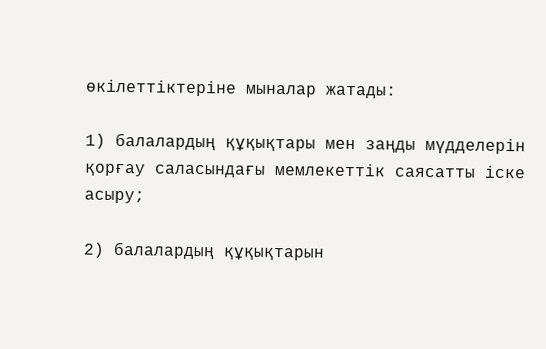өкілеттіктеріне мыналар жатады:

1) балалардың құқықтары мен заңды мүдделерін қорғау саласындағы мемлекеттік саясатты іске асыру;

2) балалардың құқықтарын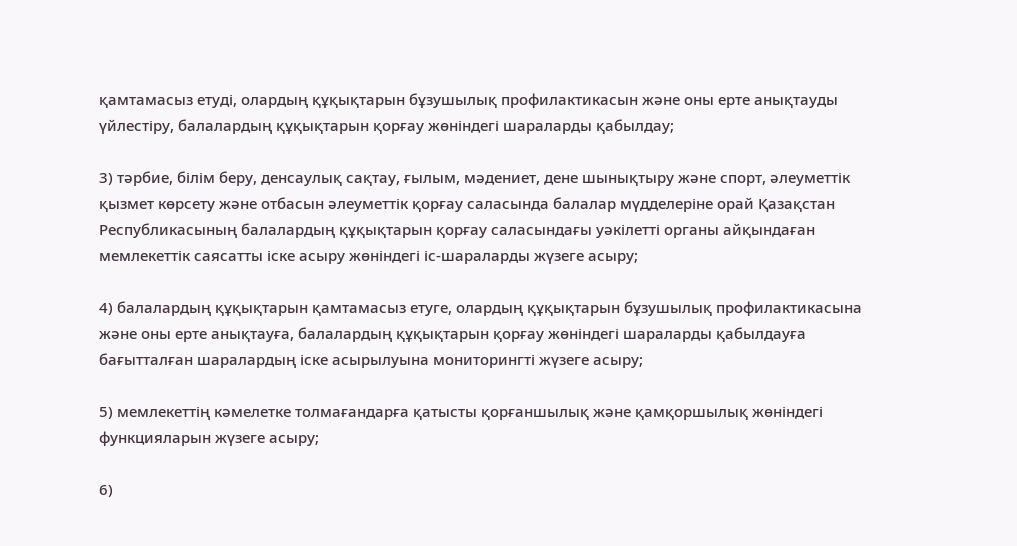қамтамасыз етуді, олардың құқықтарын бұзушылық профилактикасын жəне оны ерте анықтауды үйлестіру, балалардың құқықтарын қорғау жөніндегі шараларды қабылдау;

3) тəрбие, білім беру, денсаулық сақтау, ғылым, мəдениет, дене шынықтыру жəне спорт, əлеуметтік қызмет көрсету жəне отбасын əлеуметтік қорғау саласында балалар мүдделеріне орай Қазақстан Республикасының балалардың құқықтарын қорғау саласындағы уəкілетті органы айқындаған мемлекеттік саясатты іске асыру жөніндегі іс-шараларды жүзеге асыру;

4) балалардың құқықтарын қамтамасыз етуге, олардың құқықтарын бұзушылық профилактикасына жəне оны ерте анықтауға, балалардың құқықтарын қорғау жөніндегі шараларды қабылдауға бағытталған шаралардың іске асырылуына мониторингті жүзеге асыру;

5) мемлекеттің кəмелетке толмағандарға қатысты қорғаншылық жəне қамқоршылық жөніндегі функцияларын жүзеге асыру;

6)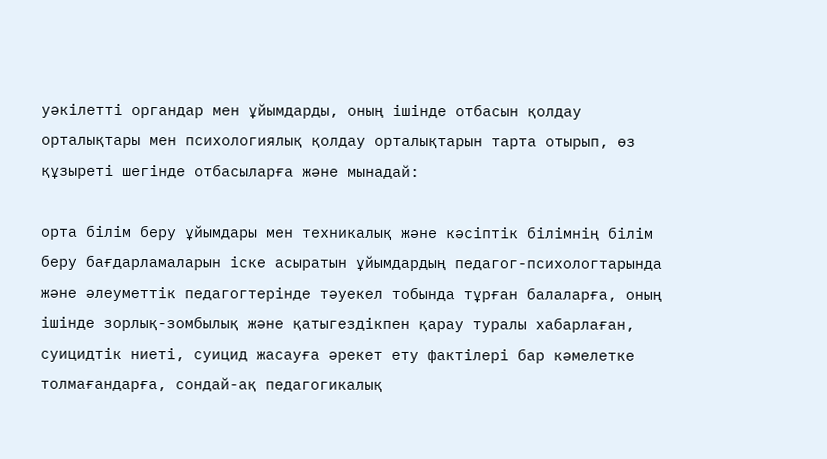уəкілетті органдар мен ұйымдарды, оның ішінде отбасын қолдау орталықтары мен психологиялық қолдау орталықтарын тарта отырып, өз құзыреті шегінде отбасыларға жəне мынадай:

орта білім беру ұйымдары мен техникалық жəне кəсіптік білімнің білім беру бағдарламаларын іске асыратын ұйымдардың педагог-психологтарында жəне əлеуметтік педагогтерінде тəуекел тобында тұрған балаларға, оның ішінде зорлық-зомбылық жəне қатыгездікпен қарау туралы хабарлаған, суицидтік ниеті, суицид жасауға əрекет ету фактілері бар кəмелетке толмағандарға, сондай-ақ педагогикалық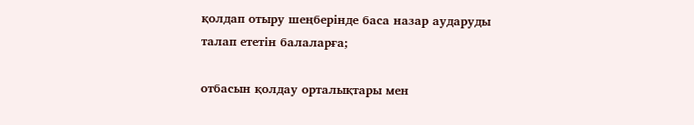қолдап отыру шеңберінде баса назар аударуды талап ететін балаларға;

отбасын қолдау орталықтары мен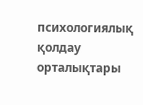психологиялық қолдау орталықтары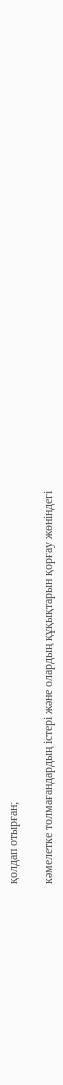қолдап отырған;

кəмелетке толмағандардың істері жəне олардың құқықтарын қорғау жөніндегі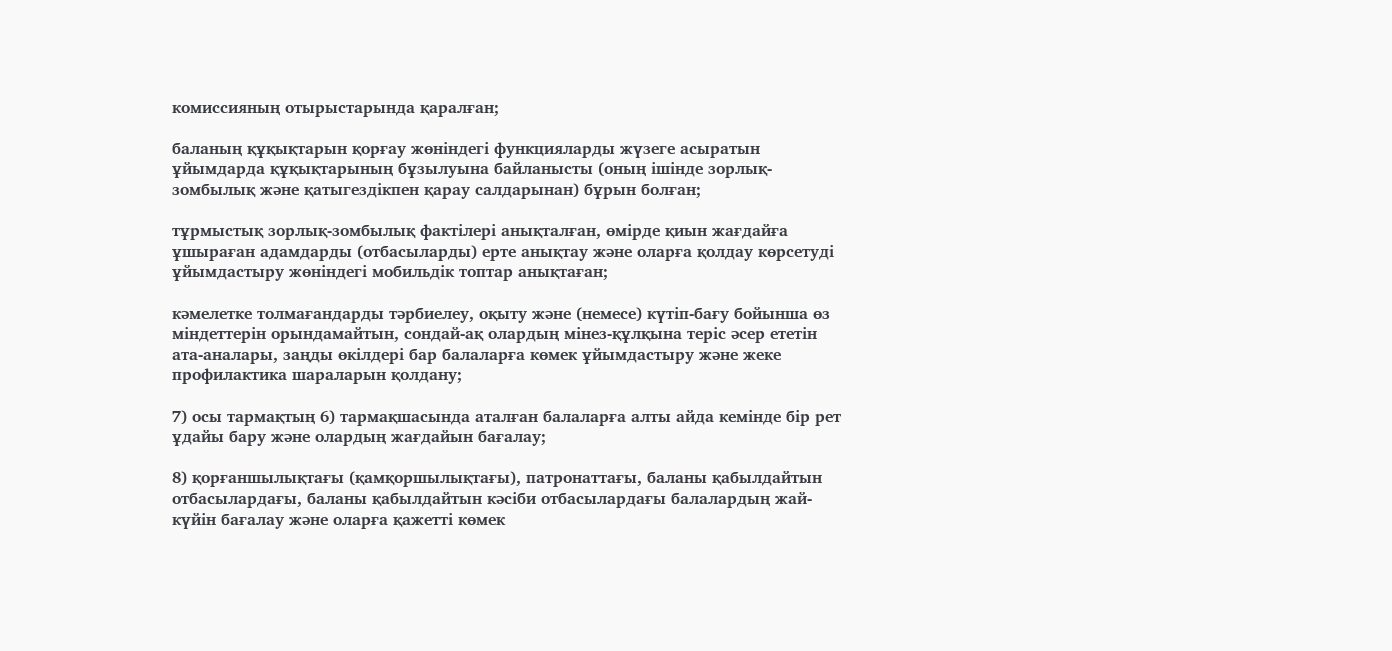комиссияның отырыстарында қаралған;

баланың құқықтарын қорғау жөніндегі функцияларды жүзеге асыратын ұйымдарда құқықтарының бұзылуына байланысты (оның ішінде зорлық-зомбылық жəне қатыгездікпен қарау салдарынан) бұрын болған;

тұрмыстық зорлық-зомбылық фактілері анықталған, өмірде қиын жағдайға ұшыраған адамдарды (отбасыларды) ерте анықтау жəне оларға қолдау көрсетуді ұйымдастыру жөніндегі мобильдік топтар анықтаған;

кəмелетке толмағандарды тəрбиелеу, оқыту жəне (немесе) күтіп-бағу бойынша өз міндеттерін орындамайтын, сондай-ақ олардың мінез-құлқына теріс əсер ететін ата-аналары, заңды өкілдері бар балаларға көмек ұйымдастыру жəне жеке профилактика шараларын қолдану;

7) осы тармақтың 6) тармақшасында аталған балаларға алты айда кемінде бір рет ұдайы бару жəне олардың жағдайын бағалау;

8) қорғаншылықтағы (қамқоршылықтағы), патронаттағы, баланы қабылдайтын отбасылардағы, баланы қабылдайтын кəсіби отбасылардағы балалардың жай-күйін бағалау жəне оларға қажетті көмек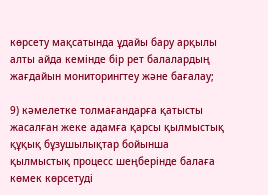көрсету мақсатында ұдайы бару арқылы алты айда кемінде бір рет балалардың жағдайын мониторингтеу жəне бағалау;

9) кəмелетке толмағандарға қатысты жасалған жеке адамға қарсы қылмыстық құқық бұзушылықтар бойынша қылмыстық процесс шеңберінде балаға көмек көрсетуді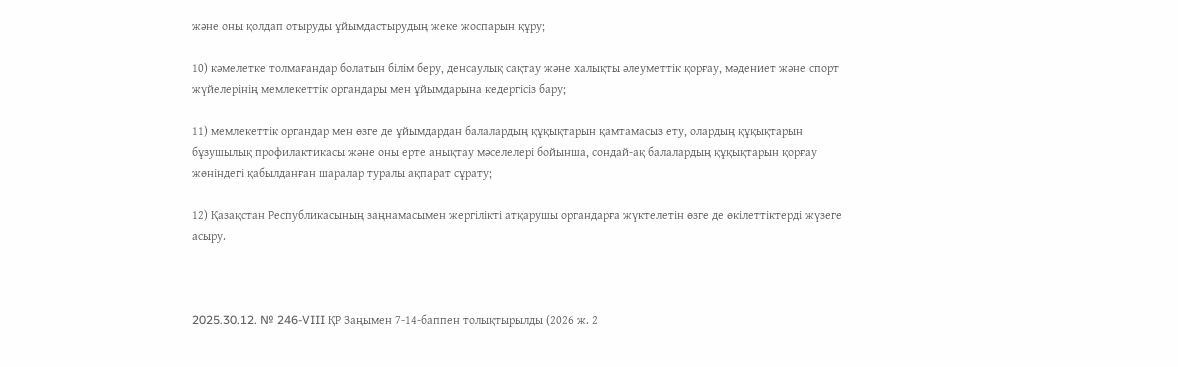жəне оны қолдап отыруды ұйымдастырудың жеке жоспарын құру;

10) кəмелетке толмағандар болатын білім беру, денсаулық сақтау жəне халықты əлеуметтік қорғау, мəдениет жəне спорт жүйелерінің мемлекеттік органдары мен ұйымдарына кедергісіз бару;

11) мемлекеттік органдар мен өзге де ұйымдардан балалардың құқықтарын қамтамасыз ету, олардың құқықтарын бұзушылық профилактикасы жəне оны ерте анықтау мəселелері бойынша, сондай-ақ балалардың құқықтарын қорғау жөніндегі қабылданған шаралар туралы ақпарат сұрату;

12) Қазақстан Республикасының заңнамасымен жергілікті атқарушы органдарға жүктелетін өзге де өкілеттіктерді жүзеге асыру.



2025.30.12. № 246-VIII ҚР Заңымен 7-14-баппен толықтырылды (2026 ж. 2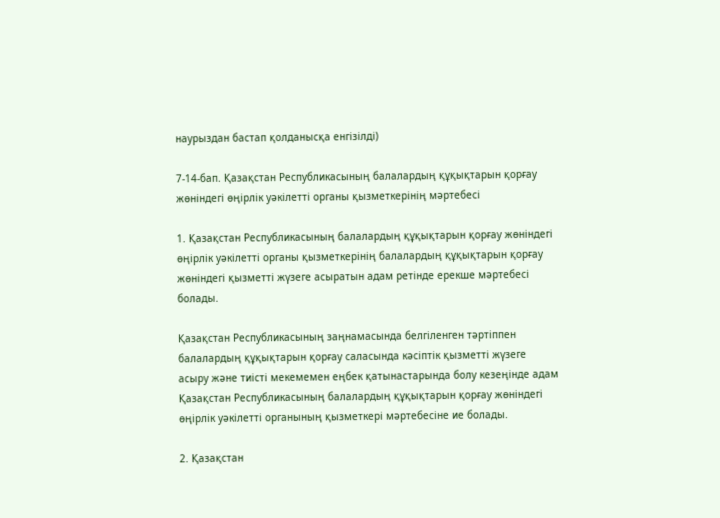наурыздан бастап қолданысқа енгізілді)

7-14-бап. Қазақстан Республикасының балалардың құқықтарын қорғау жөніндегі өңірлік уəкілетті органы қызметкерінің мəртебесі

1. Қазақстан Республикасының балалардың құқықтарын қорғау жөніндегі өңірлік уəкілетті органы қызметкерінің балалардың құқықтарын қорғау жөніндегі қызметті жүзеге асыратын адам ретінде ерекше мəртебесі болады.

Қазақстан Республикасының заңнамасында белгіленген тəртіппен балалардың құқықтарын қорғау саласында кəсіптік қызметті жүзеге асыру жəне тиісті мекемемен еңбек қатынастарында болу кезеңінде адам Қазақстан Республикасының балалардың құқықтарын қорғау жөніндегі өңірлік уəкілетті органының қызметкері мəртебесіне ие болады.

2. Қазақстан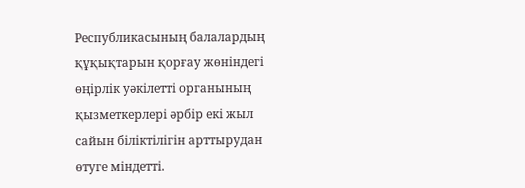Республикасының балалардың құқықтарын қорғау жөніндегі өңірлік уəкілетті органының қызметкерлері əрбір екі жыл сайын біліктілігін арттырудан өтуге міндетті.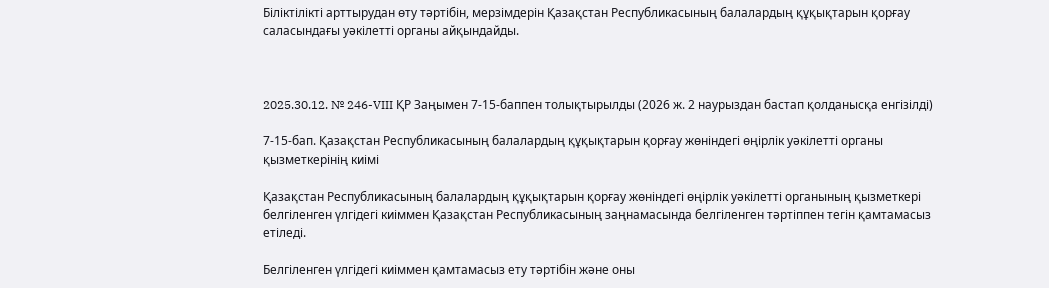Біліктілікті арттырудан өту тəртібін, мерзімдерін Қазақстан Республикасының балалардың құқықтарын қорғау саласындағы уəкілетті органы айқындайды.



2025.30.12. № 246-VIII ҚР Заңымен 7-15-баппен толықтырылды (2026 ж. 2 наурыздан бастап қолданысқа енгізілді)

7-15-бап. Қазақстан Республикасының балалардың құқықтарын қорғау жөніндегі өңірлік уəкілетті органы қызметкерінің киімі

Қазақстан Республикасының балалардың құқықтарын қорғау жөніндегі өңірлік уəкілетті органының қызметкері белгіленген үлгідегі киіммен Қазақстан Республикасының заңнамасында белгіленген тəртіппен тегін қамтамасыз етіледі.

Белгіленген үлгідегі киіммен қамтамасыз ету тəртібін жəне оны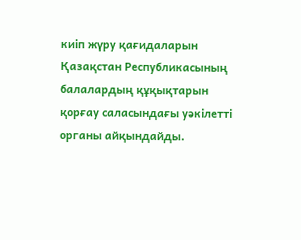киіп жүру қағидаларын Қазақстан Республикасының балалардың құқықтарын қорғау саласындағы уəкілетті органы айқындайды.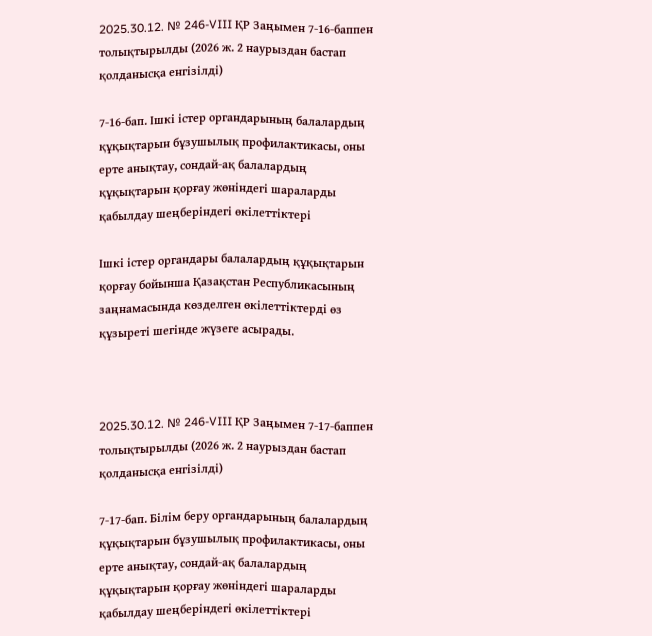2025.30.12. № 246-VIII ҚР Заңымен 7-16-баппен толықтырылды (2026 ж. 2 наурыздан бастап қолданысқа енгізілді)

7-16-бап. Ішкі істер органдарының балалардың құқықтарын бұзушылық профилактикасы, оны ерте анықтау, сондай-ақ балалардың құқықтарын қорғау жөніндегі шараларды қабылдау шеңберіндегі өкілеттіктері

Ішкі істер органдары балалардың құқықтарын қорғау бойынша Қазақстан Республикасының заңнамасында көзделген өкілеттіктерді өз құзыреті шегінде жүзеге асырады.



2025.30.12. № 246-VIII ҚР Заңымен 7-17-баппен толықтырылды (2026 ж. 2 наурыздан бастап қолданысқа енгізілді)

7-17-бап. Білім беру органдарының балалардың құқықтарын бұзушылық профилактикасы, оны ерте анықтау, сондай-ақ балалардың құқықтарын қорғау жөніндегі шараларды қабылдау шеңберіндегі өкілеттіктері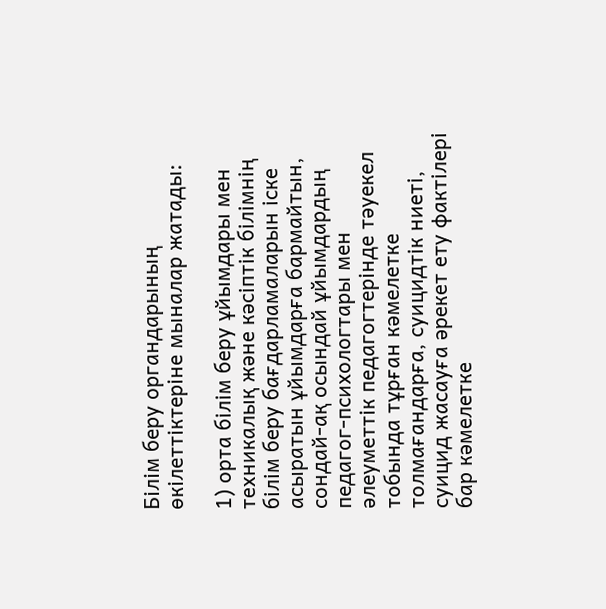Білім беру органдарының өкілеттіктеріне мыналар жатады:

1) орта білім беру ұйымдары мен техникалық жəне кəсіптік білімнің білім беру бағдарламаларын іске асыратын ұйымдарға бармайтын, сондай-ақ осындай ұйымдардың педагог-психологтары мен əлеуметтік педагогтерінде тəуекел тобында тұрған кəмелетке толмағандарға, суицидтік ниеті, суицид жасауға əрекет ету фактілері бар кəмелетке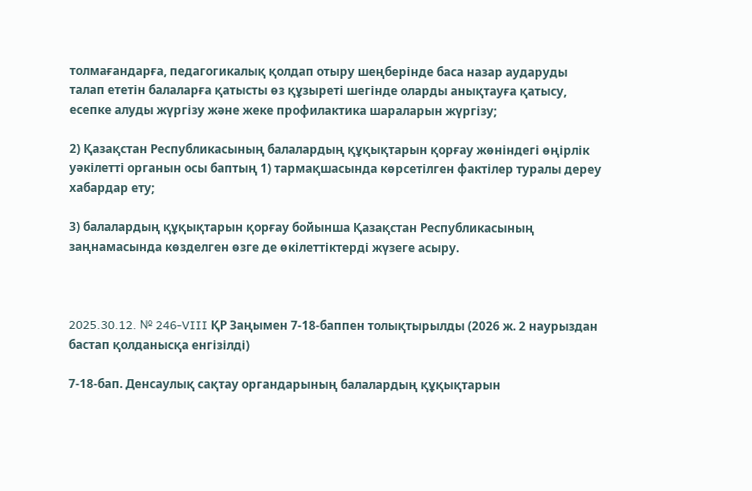толмағандарға, педагогикалық қолдап отыру шеңберінде баса назар аударуды талап ететін балаларға қатысты өз құзыреті шегінде оларды анықтауға қатысу, есепке алуды жүргізу жəне жеке профилактика шараларын жүргізу;

2) Қазақстан Республикасының балалардың құқықтарын қорғау жөніндегі өңірлік уəкілетті органын осы баптың 1) тармақшасында көрсетілген фактілер туралы дереу хабардар ету;

3) балалардың құқықтарын қорғау бойынша Қазақстан Республикасының заңнамасында көзделген өзге де өкілеттіктерді жүзеге асыру.



2025.30.12. № 246-VIII ҚР Заңымен 7-18-баппен толықтырылды (2026 ж. 2 наурыздан бастап қолданысқа енгізілді)

7-18-бап. Денсаулық сақтау органдарының балалардың құқықтарын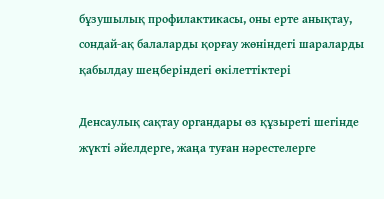бұзушылық профилактикасы, оны ерте анықтау, сондай-ақ балаларды қорғау жөніндегі шараларды қабылдау шеңберіндегі өкілеттіктері

Денсаулық сақтау органдары өз құзыреті шегінде жүкті əйелдерге, жаңа туған нəрестелерге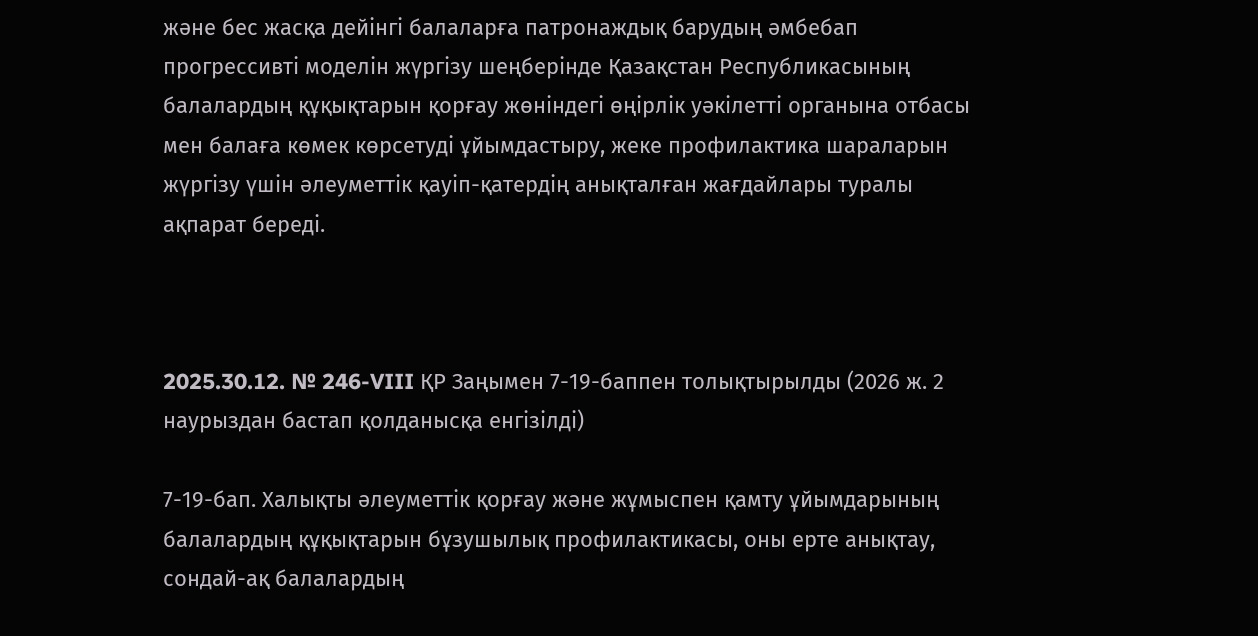жəне бес жасқа дейінгі балаларға патронаждық барудың əмбебап прогрессивті моделін жүргізу шеңберінде Қазақстан Республикасының балалардың құқықтарын қорғау жөніндегі өңірлік уəкілетті органына отбасы мен балаға көмек көрсетуді ұйымдастыру, жеке профилактика шараларын жүргізу үшін əлеуметтік қауіп-қатердің анықталған жағдайлары туралы ақпарат береді.



2025.30.12. № 246-VIII ҚР Заңымен 7-19-баппен толықтырылды (2026 ж. 2 наурыздан бастап қолданысқа енгізілді)

7-19-бап. Халықты əлеуметтік қорғау жəне жұмыспен қамту ұйымдарының балалардың құқықтарын бұзушылық профилактикасы, оны ерте анықтау, сондай-ақ балалардың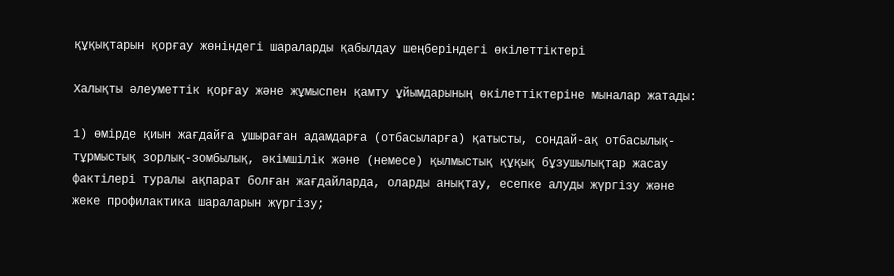құқықтарын қорғау жөніндегі шараларды қабылдау шеңберіндегі өкілеттіктері

Халықты əлеуметтік қорғау жəне жұмыспен қамту ұйымдарының өкілеттіктеріне мыналар жатады:

1) өмірде қиын жағдайға ұшыраған адамдарға (отбасыларға) қатысты, сондай-ақ отбасылық-тұрмыстық зорлық-зомбылық, əкімшілік жəне (немесе) қылмыстық құқық бұзушылықтар жасау фактілері туралы ақпарат болған жағдайларда, оларды анықтау, есепке алуды жүргізу жəне жеке профилактика шараларын жүргізу;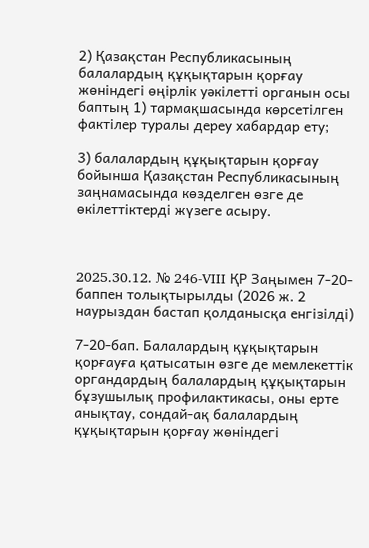2) Қазақстан Республикасының балалардың құқықтарын қорғау жөніндегі өңірлік уəкілетті органын осы баптың 1) тармақшасында көрсетілген фактілер туралы дереу хабардар ету;

3) балалардың құқықтарын қорғау бойынша Қазақстан Республикасының заңнамасында көзделген өзге де өкілеттіктерді жүзеге асыру.



2025.30.12. № 246-VIII ҚР Заңымен 7-20-баппен толықтырылды (2026 ж. 2 наурыздан бастап қолданысқа енгізілді)

7-20-бап. Балалардың құқықтарын қорғауға қатысатын өзге де мемлекеттік органдардың балалардың құқықтарын бұзушылық профилактикасы, оны ерте анықтау, сондай-ақ балалардың құқықтарын қорғау жөніндегі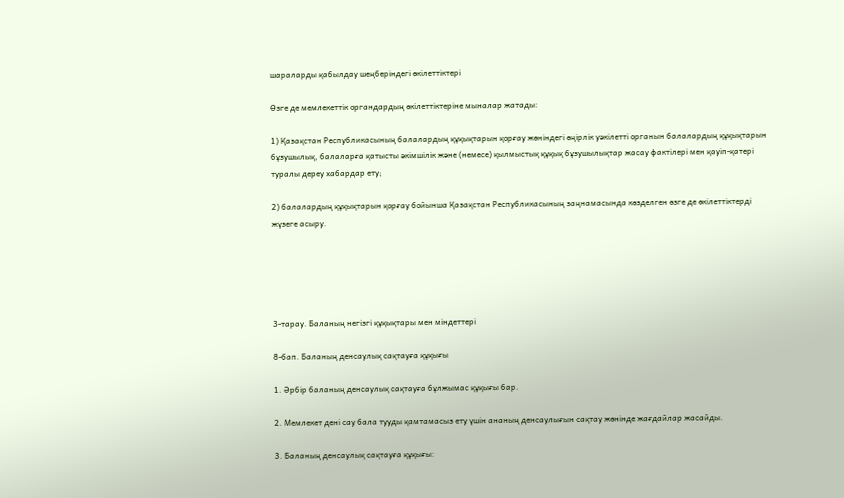шараларды қабылдау шеңберіндегі өкілеттіктері

Өзге де мемлекеттік органдардың өкілеттіктеріне мыналар жатады:

1) Қазақстан Республикасының балалардың құқықтарын қорғау жөніндегі өңірлік уəкілетті органын балалардың құқықтарын бұзушылық, балаларға қатысты əкімшілік жəне (немесе) қылмыстық құқық бұзушылықтар жасау фактілері мен қауіп-қатері туралы дереу хабардар ету;

2) балалардың құқықтарын қорғау бойынша Қазақстан Республикасының заңнамасында көзделген өзге де өкілеттіктерді жүзеге асыру.





3-тарау. Баланың негізгі құқықтары мен міндеттері

8-бап. Баланың денсаулық сақтауға құқығы

1. Әрбiр баланың денсаулық сақтауға бұлжымас құқығы бар.

2. Мемлекет денi сау бала тууды қамтамасыз ету үшiн ананың денсаулығын сақтау жөнiнде жағдайлар жасайды.

3. Баланың денсаулық сақтауға құқығы: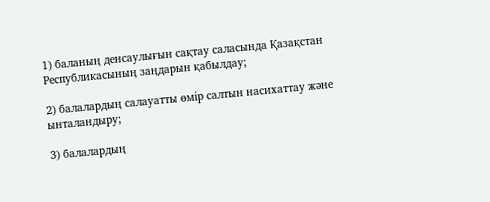1) баланың денсаулығын сақтау саласында Қазақстан Республикасының заңдарын қабылдау;

2) балалардың салауатты өмiр салтын насихаттау және ынталандыру;

3) балалардың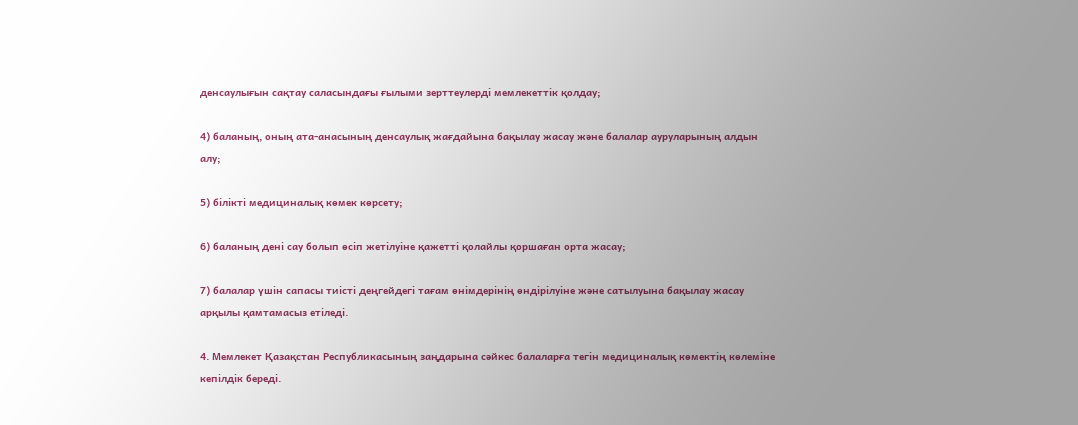денсаулығын сақтау саласындағы ғылыми зерттеулердi мемлекеттік қолдау;

4) баланың, оның ата-анасының денсаулық жағдайына бақылау жасау және балалар ауруларының алдын алу;

5) біліктi медициналық көмек көрсету;

6) баланың денi сау болып өсiп жетiлуiне қажеттi қолайлы қоршаған орта жасау;

7) балалар үшiн сапасы тиiстi деңгейдегі тағам өнiмдерiнің өндiрiлуiне және сатылуына бақылау жасау арқылы қамтамасыз етiледi.

4. Мемлекет Қазақстан Республикасының заңдарына сәйкес балаларға тегiн медициналық көмектiң көлемiне кепілдiк бередi.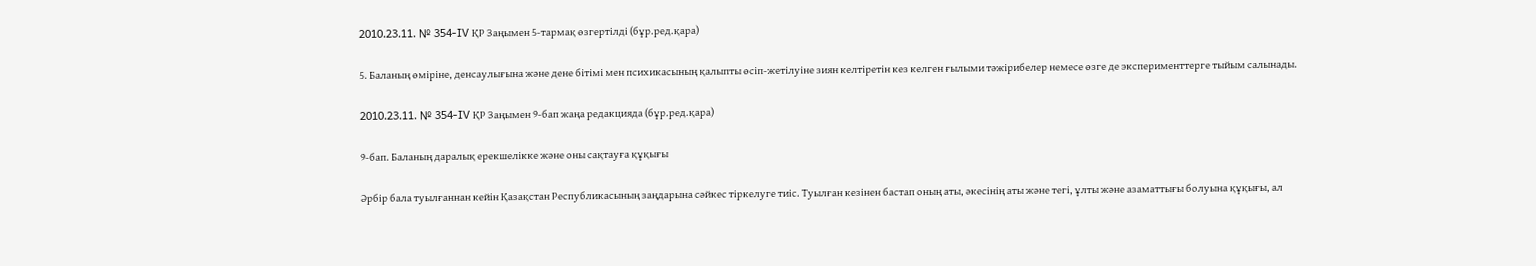2010.23.11. № 354-IV ҚР Заңымен 5-тармақ өзгертілді (бұр.ред.қара)

5. Баланың өмiрiне, денсаулығына және дене бітімі мен психикасының қалыпты өсiп-жетілуінe зиян келтiретiн кез келген ғылыми тәжiрибелер немесе өзге де эксперименттерге тыйым салынады.

2010.23.11. № 354-IV ҚР Заңымен 9-бап жаңа редакцияда (бұр.ред.қара)

9-бап. Баланың даралық ерекшелікке және оны сақтауға құқығы

Әрбір бала туылғаннан кейін Қазақстан Республикасының заңдарына сәйкес тіркелуге тиіс. Туылған кезінен бастап оның аты, әкесінің аты және тегі, ұлты және азаматтығы болуына құқығы, ал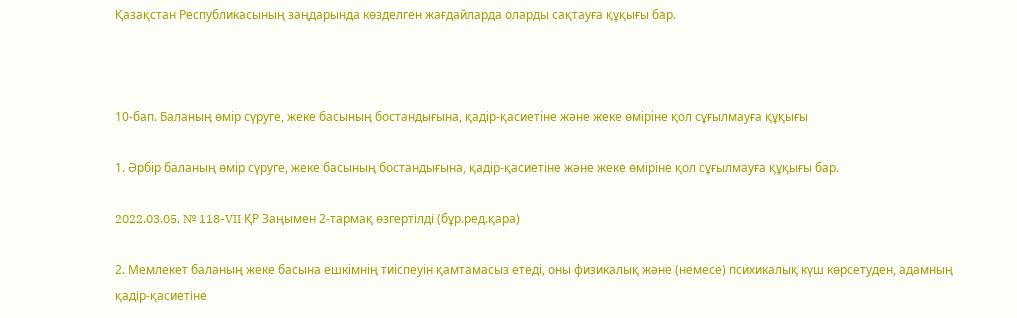Қазақстан Республикасының заңдарында көзделген жағдайларда оларды сақтауға құқығы бар.



10-бап. Баланың өмiр сүруге, жеке басының бостандығына, қадiр-қасиетiне және жеке өмiрiне қол сұғылмауға құқығы

1. Әрбiр баланың өмiр сүруге, жеке басының бостандығына, қадiр-қасиетiне және жеке өмiрiне қол сұғылмауға құқығы бар.

2022.03.05. № 118-VII ҚР Заңымен 2-тармақ өзгертілді (бұр.ред.қара)

2. Мемлекет баланың жеке басына ешкiмнiң тиiспеуiн қамтамасыз етедi, оны физикалық және (немесе) психикалық күш көрсетуден, адамның қадір-қасиетіне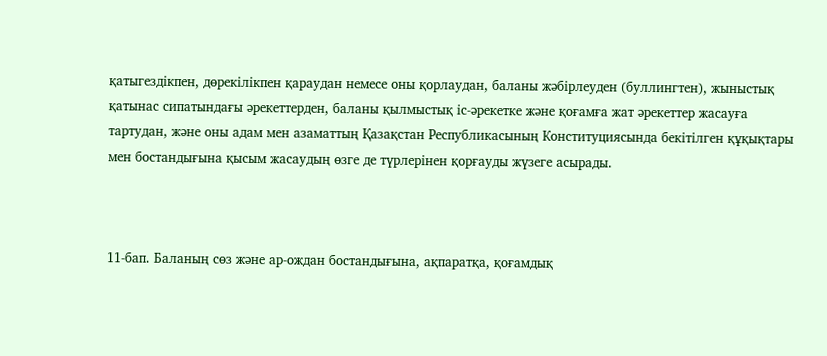қатыгездікпен, дөрекілікпен қараудан немесе оны қорлаудан, баланы жәбірлеуден (буллингтен), жыныстық қатынас сипатындағы әрекеттерден, баланы қылмыстық iс-әрекетке және қоғамға жат әрекеттер жасауға тартудан, және оны адам мен азаматтың Қазақстан Республикасының Конституциясында бекітілген құқықтары мен бостандығына қысым жасаудың өзге де түрлерiнен қорғауды жүзеге асырады.



11-бап. Баланың сөз және ар-ождан бостандығына, ақпаратқа, қоғамдық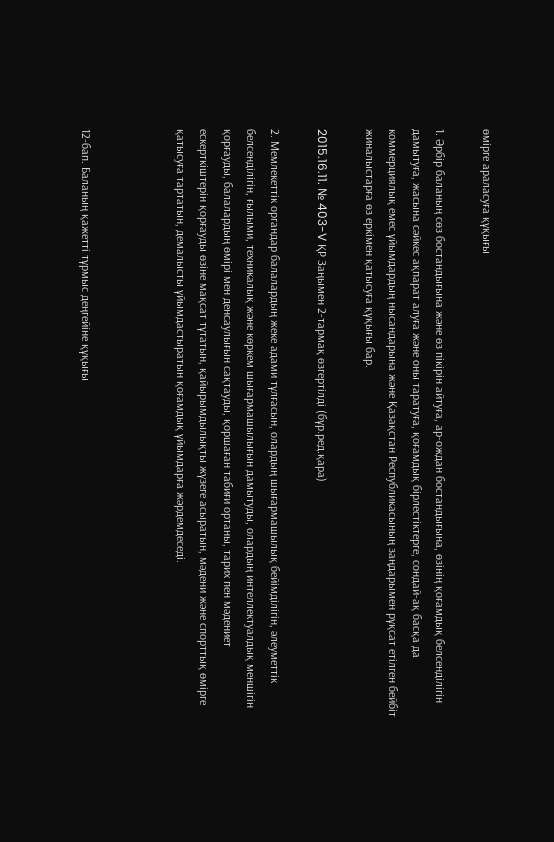өмiрге араласуға құқығы

1. Әрбiр баланың сөз бостандығына және өз пiкiрiн айтуға, ар-ождан бостандығына, өзiнiң қоғамдық белсендiлiгiн дамытуға, жасына сәйкес ақпарат алуға және оны таратуға, қоғамдық бiрлестiктерге, сондай-ақ басқа да коммерциялық емес ұйымдардың нысандарына және Қазақстан Республикасының заңдарымен рұқсат етiлген бейбiт жиналыстарға өз еркiмен қатысуға құқығы бар.

2015.16.11. № 403-V ҚР Заңымен 2-тармақ өзгертілді (бұр.ред.қара)

2. Мемлекеттік органдар балалардың жеке адами тұлғасын, олардың шығармашылық бейiмдiлiгiн, әлеуметтiк белсендiлiгiн, ғылыми, техникалық және көркем шығармашылығын дамытуды, олардың интеллектуалдық меншiгiн қорғауды, балалардың өмiрi мен денсаулығын сақтауды, қоршаған табиғи ортаны, тарих пен мәдениет ескерткiштерiн қорғауды өзiне мақсат тұтатын, қайырымдылықты жүзеге асыратын, мәдени және спорттық өмiрге қатысуға тартатын, демалысты ұйымдастыратын қоғамдық ұйымдарға жәрдемдеседi.



12-бап. Баланың қажеттi тұрмыс деңгейiне құқығы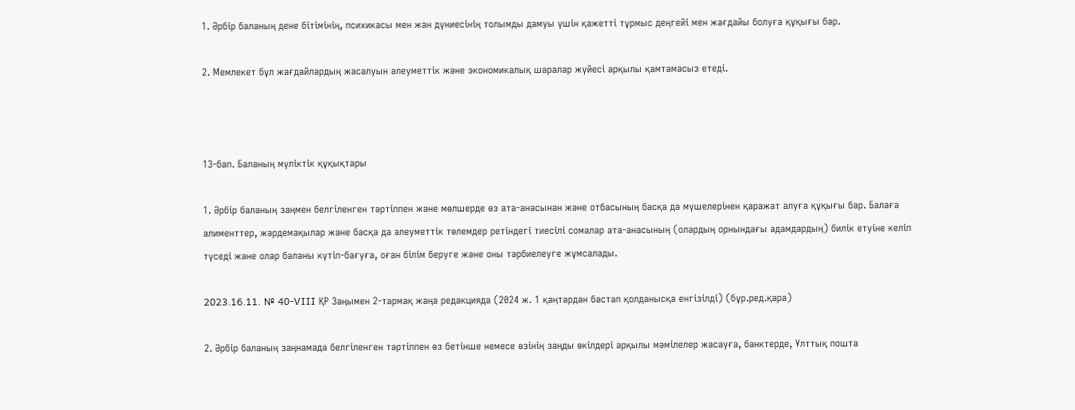1. Әрбiр баланың дене бiтiмінің, психикасы мен жан дүниесiнің толымды дамуы үшiн қажеттi тұрмыс деңгейi мен жағдайы болуға құқығы бар.

2. Мемлекет бұл жағдайлардың жасалуын әлеуметтік және экономикалық шаралар жүйесi арқылы қамтамасыз етедi.



13-бап. Баланың мүлiктiк құқықтары

1. Әрбiр баланың заңмен белгiленген тәртiппен және мөлшерде өз ата-анасынан және отбасының басқа да мүшелерiнен қаражат алуға құқығы бар. Балаға алименттер, жәрдемақылар және басқа да әлеуметтiк төлемдер ретіндегі тиесiлi сомалар ата-анасының (олардың орнындағы адамдардың) билiк етуiне келiп түседi және олар баланы күтiп-бағуға, оған білім беруге және оны тәрбиелеуге жұмсалады.

2023.16.11. № 40-VIII ҚР Заңымен 2-тармақ жаңа редакцияда (2024 ж. 1 қаңтардан бастап қолданысқа енгізілді) (бұр.ред.қара)

2. Әрбір баланың заңнамада белгіленген тәртіппен өз бетінше немесе өзінің заңды өкілдері арқылы мәмілелер жасауға, банктерде, Ұлттық пошта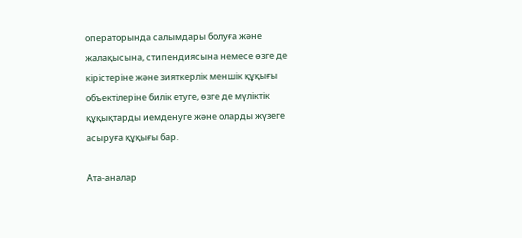операторында салымдары болуға және жалақысына, стипендиясына немесе өзге де кірістеріне және зияткерлік меншік құқығы объектілеріне билік етуге, өзге де мүліктік құқықтарды иемденуге және оларды жүзеге асыруға құқығы бар.

Ата-аналар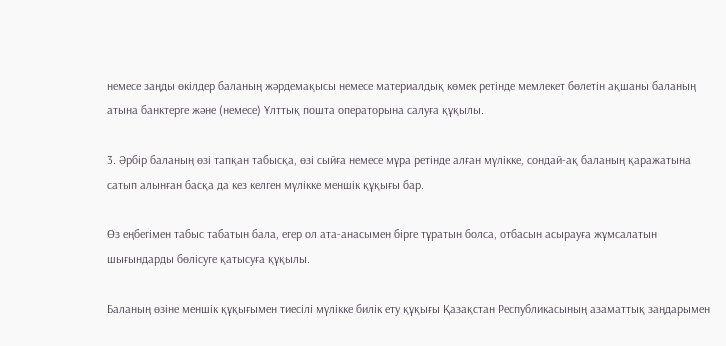немесе заңды өкілдер баланың жәрдемақысы немесе материалдық көмек ретінде мемлекет бөлетін ақшаны баланың атына банктерге және (немесе) Ұлттық пошта операторына салуға құқылы.

3. Әрбiр баланың өзi тапқан табысқа, өзi сыйға немесе мұра ретiнде алған мүлiкке, сондай-ақ баланың қаражатына сатып алынған басқа да кез келген мүлiкке меншiк құқығы бар.

Өз еңбегiмен табыс табатын бала, егер ол ата-анасымен бiрге тұратын болса, отбасын асырауға жұмсалатын шығындарды бөлiсуге қатысуға құқылы.

Баланың өзiне меншiк құқығымен тиесілі мүлiкке билiк ету құқығы Қазақстан Республикасының азаматтық заңдарымен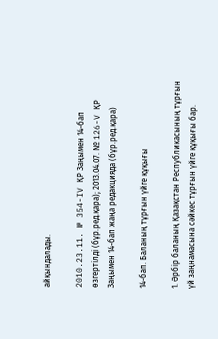айқындалады.

2010.23.11. № 354-IV ҚР Заңымен 14-бап өзгертілді (бұр.ред.қара); 2013.04.07. № 126-V ҚР Заңымен 14-бап жаңа редакцияда (бұр.ред.қара)

14-бап. Баланың тұрғын үйге құқығы

1. Әрбiр баланың Қазақстан Республикасының тұрғын үй заңнамасына сәйкес тұрғын үйге құқығы бар.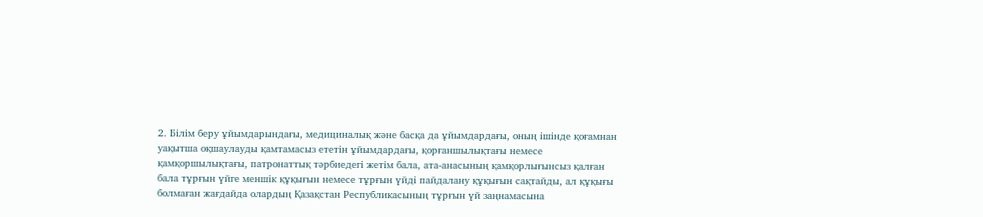2. Білім беру ұйымдарындағы, медициналық және басқа да ұйымдардағы, оның ішінде қоғамнан уақытша оқшаулауды қамтамасыз ететін ұйымдардағы, қорғаншылықтағы немесе қамқоршылықтағы, патронаттық тәрбиедегі жетiм бала, ата-анасының қамқорлығынсыз қалған бала тұрғын үйге меншiк құқығын немесе тұрғын үйді пайдалану құқығын caқтайды, ал құқығы болмаған жағдайда олардың Қазақстан Республикасының тұрғын үй заңнамасына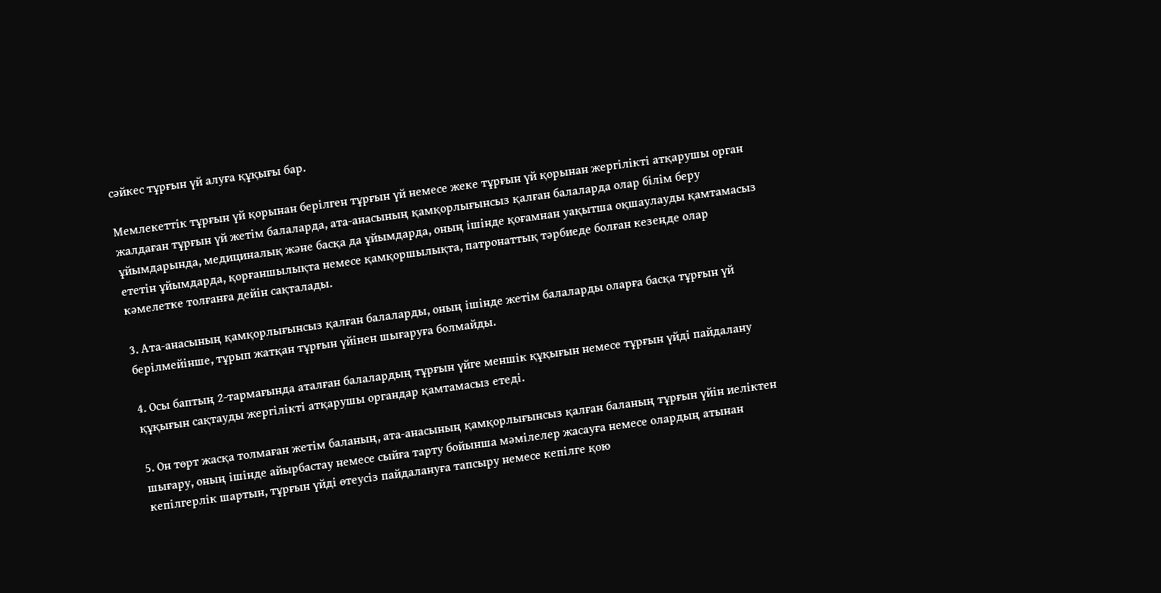сәйкес тұрғын үй алуға құқығы бар.

Мемлекеттiк тұрғын үй қорынан берілген тұрғын үй немесе жеке тұрғын үй қорынан жергiлiктi атқарушы орган жалдаған тұрғын үй жетiм балаларда, ата-анасының қамқорлығынсыз қалған балаларда олар білім беру ұйымдарында, медициналық және басқа да ұйымдарда, оның ішінде қоғамнан уақытша оқшаулауды қамтамасыз ететін ұйымдарда, қорғаншылықта немесе қамқоршылықта, патронаттық тәрбиеде болған кезеңде олар кәмелетке толғанға дейін сақталады.

3. Ата-анасының қамқорлығынсыз қалған балаларды, оның iшiнде жетiм балаларды оларға басқа тұрғын үй берiлмейiнше, тұрып жатқан тұрғын үйінен шығаруға болмайды.

4. Осы баптың 2-тармағында аталған балалардың тұрғын үйге меншiк құқығын немесе тұрғын үйді пайдалану құқығын сақтауды жергiлiктi атқарушы органдар қамтамасыз етедi.

5. Он төрт жасқа толмаған жетім баланың, ата-анасының қамқорлығынсыз қалған баланың тұрғын үйін иеліктен шығару, оның ішінде айырбастау немесе сыйға тарту бойынша мәмілелер жасауға немесе олардың атынан кепілгерлік шартын, тұрғын үйді өтеусіз пайдалануға тапсыру немесе кепілге қою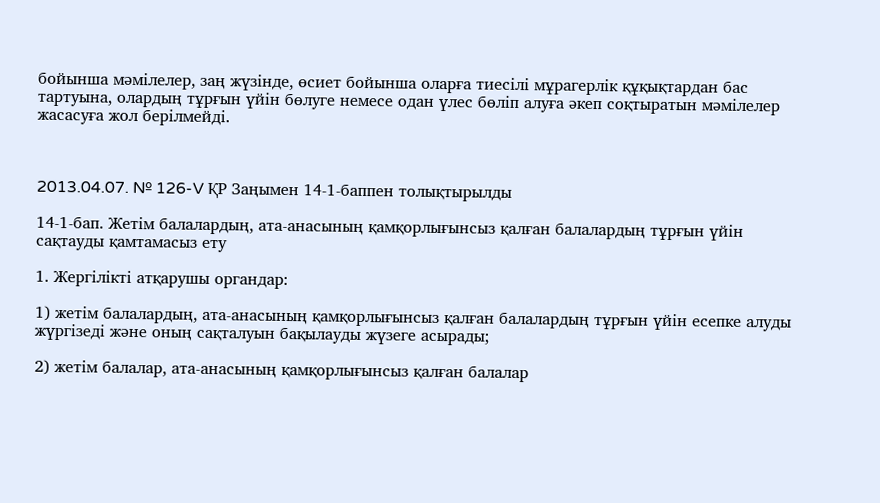бойынша мәмілелер, заң жүзінде, өсиет бойынша оларға тиесілі мұрагерлік құқықтардан бас тартуына, олардың тұрғын үйін бөлуге немесе одан үлес бөліп алуға әкеп соқтыратын мәмілелер жасасуға жол берілмейді.



2013.04.07. № 126-V ҚР Заңымен 14-1-баппен толықтырылды

14-1-бап. Жетім балалардың, ата-анасының қамқорлығынсыз қалған балалардың тұрғын үйін сақтауды қамтамасыз ету

1. Жергiлiктi атқарушы органдар:

1) жетім балалардың, ата-анасының қамқорлығынсыз қалған балалардың тұрғын үйін есепке алуды жүргізеді және оның сақталуын бақылауды жүзеге асырады;

2) жетім балалар, ата-анасының қамқорлығынсыз қалған балалар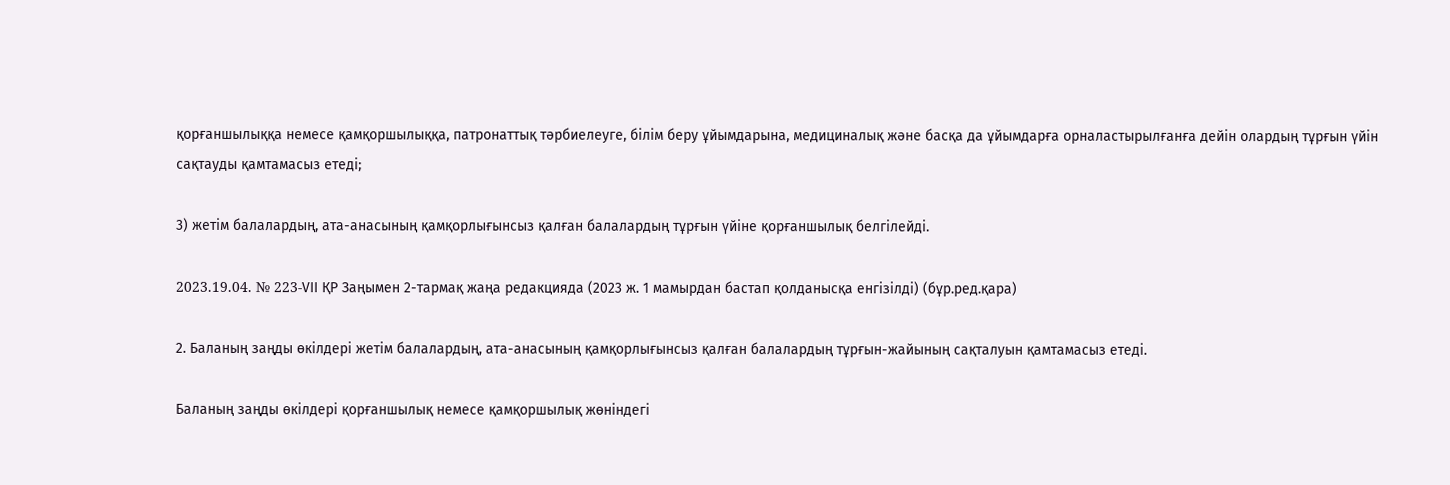қорғаншылыққа немесе қамқоршылыққа, патронаттық тәрбиелеуге, білім беру ұйымдарына, медициналық және басқа да ұйымдарға орналастырылғанға дейін олардың тұрғын үйін сақтауды қамтамасыз етеді;

3) жетім балалардың, ата-анасының қамқорлығынсыз қалған балалардың тұрғын үйіне қорғаншылық белгiлейдi.

2023.19.04. № 223-VІІ ҚР Заңымен 2-тармақ жаңа редакцияда (2023 ж. 1 мамырдан бастап қолданысқа енгізілді) (бұр.ред.қара)

2. Баланың заңды өкілдері жетім балалардың, ата-анасының қамқорлығынсыз қалған балалардың тұрғын-жайының сақталуын қамтамасыз етеді.

Баланың заңды өкілдері қорғаншылық немесе қамқоршылық жөніндегі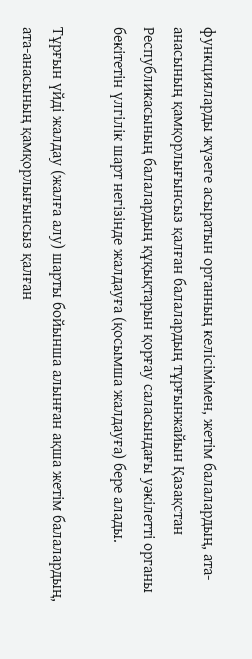функцияларды жүзеге асыратын органның келісімімен, жетім балалардың, ата-анасының қамқорлығынсыз қалған балалардың тұрғынжайын Қазақстан Республикасының балалардың құқықтарын қорғау саласындағы уәкілетті органы бекітетін үлгілік шарт негізінде жалдауға (қосымша жалдауға) бере алады.

Тұрғын үйді жалдау (жалға алу) шарты бойынша алынған ақша жетім балалардың, ата-анасының қамқорлығынсыз қалған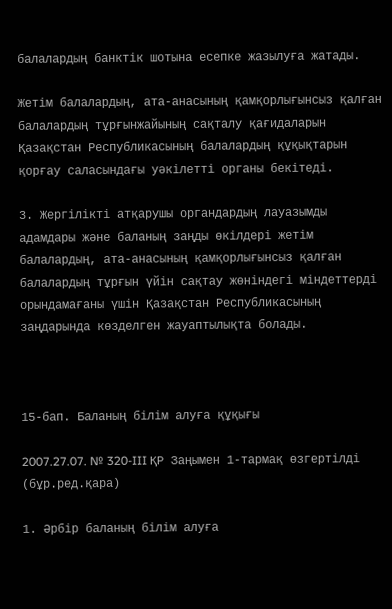балалардың банктік шотына есепке жазылуға жатады.

Жетім балалардың, ата-анасының қамқорлығынсыз қалған балалардың тұрғынжайының сақталу қағидаларын Қазақстан Республикасының балалардың құқықтарын қорғау саласындағы уәкілетті органы бекітеді.

3. Жергілікті атқарушы органдардың лауазымды адамдары және баланың заңды өкілдері жетім балалардың, ата-анасының қамқорлығынсыз қалған балалардың тұрғын үйін сақтау жөніндегі міндеттерді орындамағаны үшін Қазақстан Республикасының заңдарында көзделген жауаптылықта болады.



15-бап. Баланың білім алуға құқығы

2007.27.07. № 320-III ҚР Заңымен 1-тармақ өзгертілді (бұр.ред.қара)

1. Әрбiр баланың білім алуға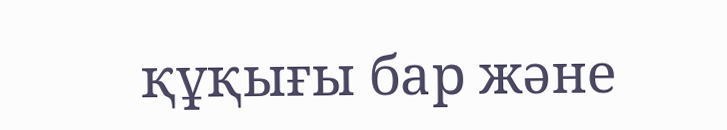құқығы бар және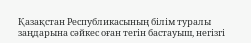Қазақстан Республикасының білім туралы заңдарына сәйкес оған тегiн бастауыш, негізгі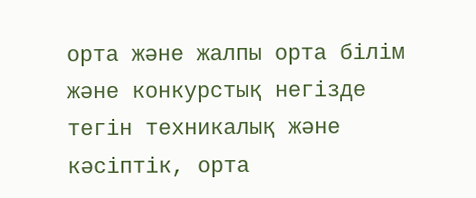орта және жалпы орта білім және конкурстық негiзде тегiн техникалық және кәсіптік, орта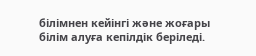білімнен кейінгі және жоғары білім алуға кепiлдiк берiледi.